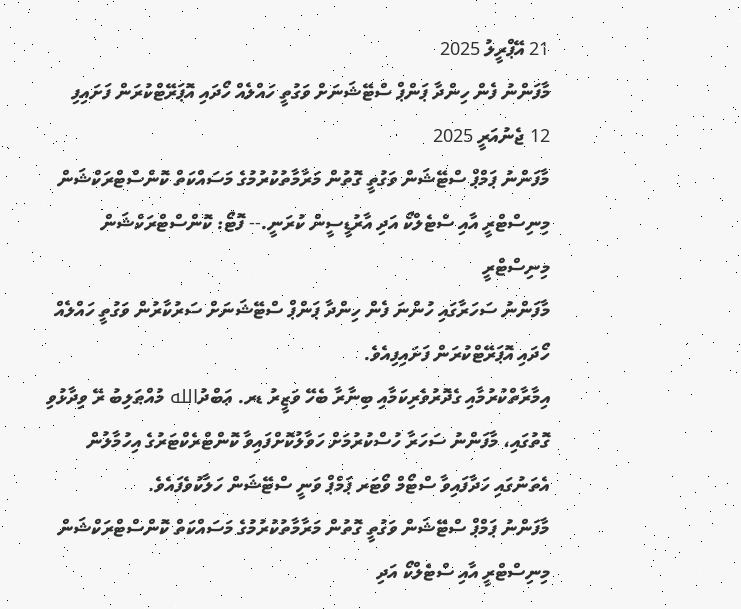21 އޭޕްރީލު 2025
މާފަންނު ފެން ހިންދާ ޕަންޕް ސްޓޭޝަނަށް ވަގުތީ ހައްލެއް ހޯދައި އޮޕަރޭޓްކުރަން ފަށައިފި
12 ޖެނުއަރީ 2025
މާފަންނު ޕަމްޕް ސްޓޭޝަން ވަގުތީ ގޮތުން މަރާމާތުކުރުމުގެ މަސައްކަތް ކޮންސްޓްރަކްޝަން މިނިސްޓްރީ އާއި ސްޓެލްކޯ އަދި އާރުޑީސީން ކުރަނީ.-- ފޮޓޯ: ކޮންސްޓްރަކްޝަން މިނިސްޓްރީ
މާފަންނު ސަހަރާގައި ހުންނަ ފެން ހިންދާ ޕަންޕް ސްޓޭޝަނަށް ސަރުކާރުން ވަގުތީ ހައްލެއް ހޯދައި އޮޕަރޭޓްކުރަން ފަށައިފިއެވެ.
އިމާރާތްކުރުމާއި ގެދޮރުވެރިކަމާއި ބިނާރާ ބެހޭ ވަޒީރު ޑރ. ޢަބްދުالله މުއްޠަލިބު ރޭ ވިދާޅުވި ގޮތުގައި، މާފަންނު ސަހަރާ ހުސްކުރުމަށް ހަވާލުކޮށްފައިވާ ކޮންޓްރެކްޓަރުގެ އިހުމާލުން އެތަނުގައި ހަދާފައިވާ ސްޓޯމް ވޯޓަރ ޕަމްޕް ވަނީ ސްޓޭޝަން ހަލާކުވެފައެވެ.
މާފަންނު ޕަމްޕް ސްޓޭޝަން ވަގުތީ ގޮތުން މަރާމާތުކުރުމުގެ މަސައްކަތް ކޮންސްޓްރަކްޝަން މިނިސްޓްރީ އާއި ސްޓެލްކޯ އަދި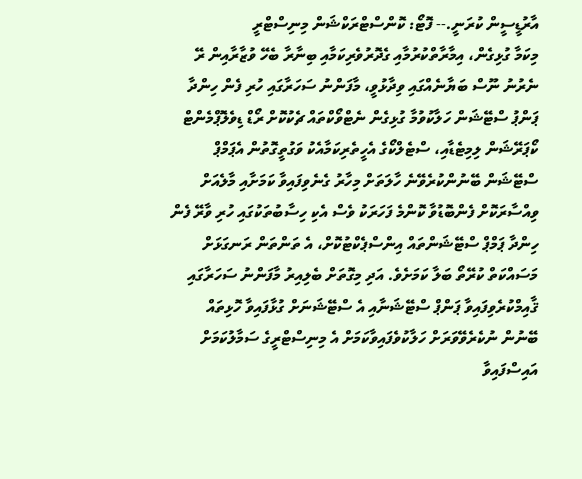އާރުޑީސީން ކުރަނީ.-- ފޮޓޯ: ކޮންސްޓްރަކްޝަން މިނިސްޓްރީ
މިކަމާ ގުޅިގެން، އިމާރާތްކުރުމާއި ގެދޮރުވެރިކަމާއި ބިނާރާ ބެހޭ ވުޒާރާއިން ރޭ ނެރުނު ނޫސް ބަޔާނެއްގައި ވިދާޅުވީ، މާފަންނު ސަހަރާގައި ހުރި ފެން ހިންދާ ޕަންޕު ސްޓޭޝަން ހަލާކުވުމާ ގުޅިގެން ނެޓްވޯކްތައް ޗެކުކޮށް ރޯޑް ޑިވެލޮޕްމެންޓް ކޯޕަރޭޝަން ލިމިޓެޑާއި، ސްޓެލްކޯގެ އެހީތެރިކަމާއެކު ވަގުތީގޮތުން އެޕަމްޕް ސްޓޭޝަން ބޭނުންކުރެވޭނެ ހާލަތަށް މިހާރު ގެނެވިފައިވާ ކަމަށާއި މާލެއަށް ވިއްސާރަކޮށް ފެންބޮޑުވާ ކޮންމެ ފަހަރަކު ވެސް އެކި ހިސާބުތަކުގައި ހުރި ވާރޭ ފެން ހިންދާ ޕަމްޕް ސްޓޭޝަންތައް އިންސްޕެކްޓުކޮށް، އެ ތަންތަން ރަނގަޅަށް މަސައްކަތް ކުރޭތޯ ބަލާ ކަމަށެވެ. އަދި މިގޮތަށް ބެލިއިރު މާފަންނު ސަހަރާގައި ޤާއިމްކުރެވިފައިވާ ޕަންޕް ސްޓޭޝަނާއި އެ ސްޓޭޝަނަށް ގުޅާފައިވާ ހޮޅިތައް ބޭނުން ނުކެރެވޭވަރަށް ހަލާކުވެފައިވާކަމަށް އެ މިނިސްޓްރީގެ ސަމާލުކަމަށް އައިސްފައިވާ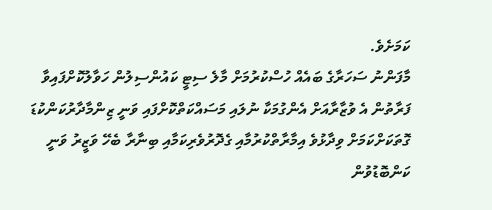ކަމަށެވެ.
މާފަންނު ސަހަރާގެ ބައެއް ހުސްކުރުމަށް މާލެ ސިޓީ ކައުންސިލުން ހަވާލުކޮށްފައިވާ ފަރާތުން އެ ވުޒާރާއަށް އެންގުމަކާ ނުލައި މަސައްކަތްކޮށްފައި ވަނީ ޒިންމާދާރުކަންކުޑަ ގޮތަކަށްކަމަށް ވިދާޅުވެ އިމާރާތްކުރުމާއި ގެދޮރުވެރިކަމާއި ބިނާރާ ބެހޭ ވަޒީރު ވަނީ ކަންބޮޑުވުން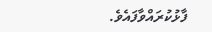ފާޅުކުރައްވާފައެވެ.